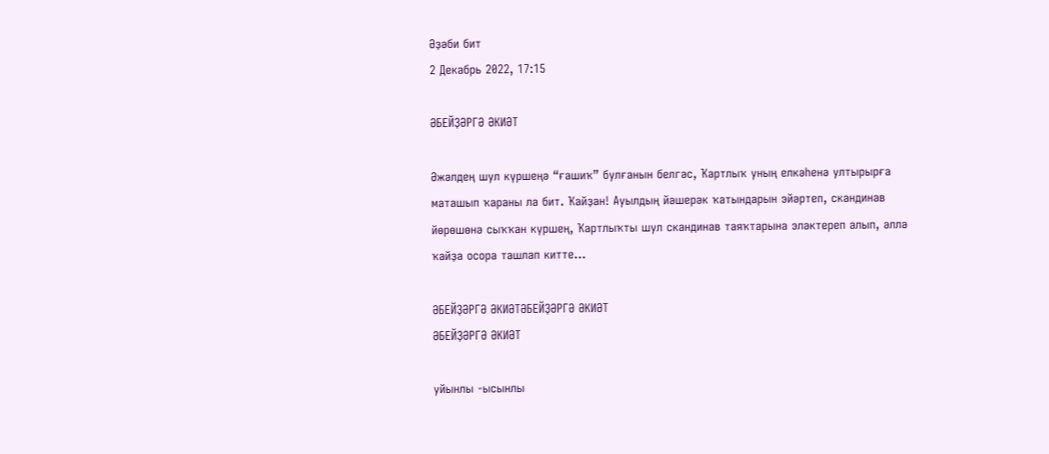Әҙәби бит
2 Декабрь 2022, 17:15

ӘБЕЙҘӘРГӘ ӘКИӘТ

Әжәлдең шул күршеңә “ғашиҡ” булғанын белгәс, Ҡартлыҡ уның елкәһенә ултырырға маташып ҡараны ла бит. Ҡайҙан! Ауылдың йәшерәк ҡатындарын эйәртеп, скандинав йөрөшөнә сыҡҡан күршең, Ҡартлыҡты шул скандинав таяҡтарына эләктереп алып, әллә ҡайҙа осора ташлап китте...

ӘБЕЙҘӘРГӘ ӘКИӘТӘБЕЙҘӘРГӘ ӘКИӘТ
ӘБЕЙҘӘРГӘ ӘКИӘТ

уйынлы -ысынлы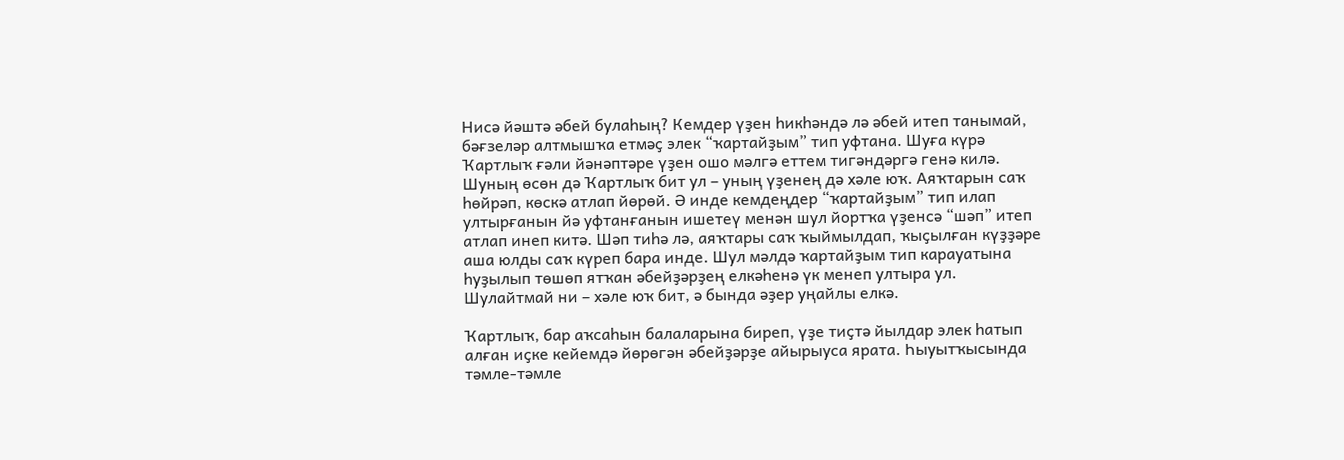Нисә йәштә әбей булаһың? Кемдер үҙен һикһәндә лә әбей итеп танымай, бәғзеләр алтмышҡа етмәҫ элек “ҡартайҙым” тип уфтана. Шуға күрә Ҡартлыҡ ғәли йәнәптәре үҙен ошо мәлгә еттем тигәндәргә генә килә. Шуның өсөн дә Ҡартлыҡ бит ул – уның үҙенең дә хәле юҡ. Аяҡтарын саҡ һөйрәп, көскә атлап йөрөй. Ә инде кемдеңдер “ҡартайҙым” тип илап ултырғанын йә уфтанғанын ишетеү менән шул йортҡа үҙенсә “шәп” итеп атлап инеп китә. Шәп тиһә лә, аяҡтары саҡ ҡыймылдап, ҡыҫылған күҙҙәре аша юлды саҡ күреп бара инде. Шул мәлдә ҡартайҙым тип карауатына һуҙылып төшөп ятҡан әбейҙәрҙең елкәһенә үк менеп ултыра ул. Шулайтмай ни – хәле юҡ бит, ә бында әҙер уңайлы елкә.

Ҡартлыҡ, бар аҡсаһын балаларына биреп, үҙе тиҫтә йылдар элек һатып алған иҫке кейемдә йөрөгән әбейҙәрҙе айырыуса ярата. Һыуытҡысында тәмле-тәмле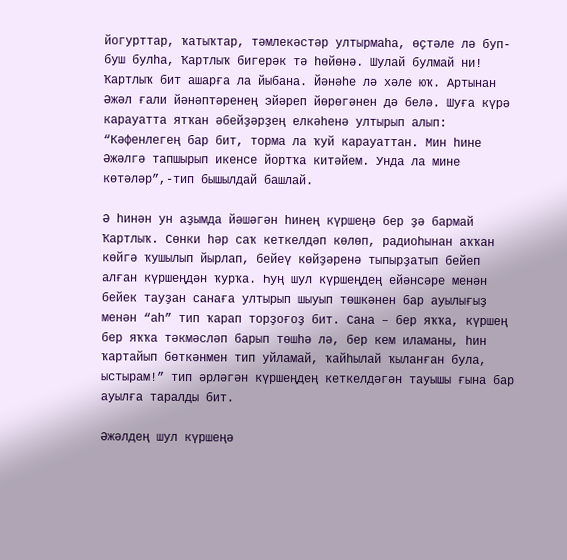йогурттар, ҡатыҡтар, тәмлекәстәр ултырмаһа, өҫтәле лә буп-буш булһа, Ҡартлыҡ бигерәк тә һөйөнә. Шулай булмай ни! Ҡартлыҡ бит ашарға ла йыбана. Йәнәһе лә хәле юҡ. Артынан Әжәл ғали йәнәптәренең эйәреп йөрөгәнен дә белә. Шуға күрә карауатта ятҡан әбейҙәрҙең елкәһенә ултырып алып: “Кәфенлегең бар бит, торма ла ҡуй карауаттан. Мин һине Әжәлгә тапшырып икенсе йортҡа китәйем. Унда ла мине көтәләр”,-тип бышылдай башлай.

Ә һинән ун аҙымда йәшәгән һинең күршеңә бер ҙә бармай Ҡартлыҡ. Сөнки һәр саҡ кеткелдәп көлөп, радиоһынан аҡҡан көйгә ҡушылып йырлап, бейеү көйҙәренә тыпырҙатып бейеп алған күршеңдән ҡурҡа. Һуң шул күршеңдең ейәнсәре менән бейек тауҙан санаға ултырып шыуып төшкәнен бар ауылығыҙ менән “аһ” тип ҡарап торҙоғоҙ бит. Сана – бер яҡҡа, күршең бер яҡҡа тәкмәсләп барып төшһә лә, бер кем иламаны, һин ҡартайып бөткәнмен тип уйламай, ҡайһылай ҡыланған була, ыстырам!” тип әрләгән күршеңдең кеткелдәгән тауышы ғына бар ауылға таралды бит.

Әжәлдең шул күршеңә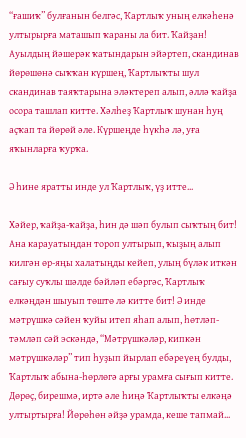“ғашиҡ” булғанын белгәс, Ҡартлыҡ уның елкәһенә ултырырға маташып ҡараны ла бит. Ҡайҙан! Ауылдың йәшерәк ҡатындарын эйәртеп, скандинав йөрөшөнә сыҡҡан күршең, Ҡартлыҡты шул скандинав таяҡтарына эләктереп алып, әллә ҡайҙа осора ташлап китте. Хәлһеҙ Ҡартлыҡ шунан һуң аҫҡап та йөрөй әле. Күршеңде һүкһә лә, уға яҡынларға ҡурҡа.

Ә һине яратты инде ул Ҡартлыҡ, үҙ итте...

Хәйер, ҡайҙа-ҡайҙа, һин дә шәп булып сыҡтың бит! Ана карауатыңдан тороп ултырып, ҡыҙың алып килгән өр-яңы халатыңды кейеп, улың бүләк иткән сағыу суҡлы шәлде бәйләп ебәргәс, Ҡартлыҡ елкәңдән шыуып төштө лә китте бит! Ә инде мәтрүшкә сәйен ҡуйы итеп яһап алып, һөтләп-тәмләп сәй эскәндә, “Мәтрүшкәләр, кипкән мәтрүшкәләр” тип һуҙып йырлап ебәреүең булды, Ҡартлыҡ абына-һөрлөгә арғы урамға сығып китте. Дөрөҫ, бирешмә, иртә әле һиңә Ҡартлыҡты елкәңә ултыртырға! Йөрөһөн әйҙә урамда, кеше тапмай...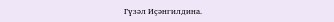Гүзәл Иҫәнгилдина.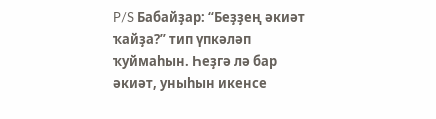P/S Бабайҙар: “Беҙҙең әкиәт ҡайҙа?” тип үпкәләп ҡуймаһын. Һеҙгә лә бар әкиәт, уныһын икенсе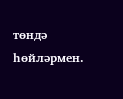төндә һөйләрмен.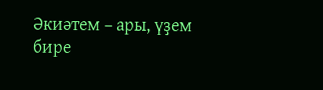Әкиәтем – ары, үҙем бире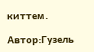киттем.

Автор:Гузель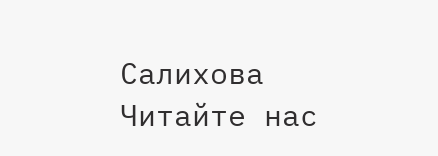Салихова
Читайте нас